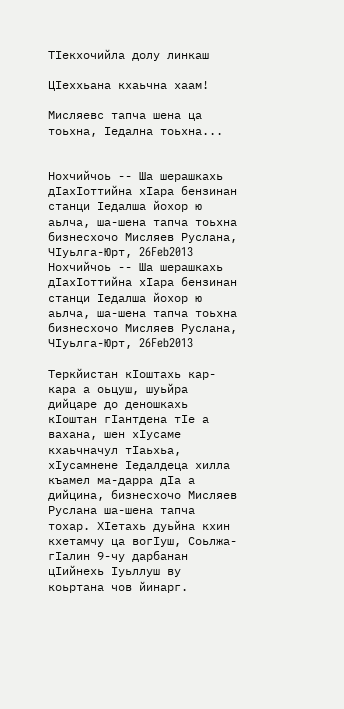ТIекхочийла долу линкаш

ЦIеххьана кхаьчна хаам!

Мисляевс тапча шена ца тоьхна, Iедална тоьхна...


Нохчийчоь -- Ша шерашкахь дIахIоттийна хIара бензинан станци Iедалша йохор ю аьлча, ша-шена тапча тоьхна бизнесхочо Мисляев Руслана, ЧIуьлга-Юрт, 26Feb2013
Нохчийчоь -- Ша шерашкахь дIахIоттийна хIара бензинан станци Iедалша йохор ю аьлча, ша-шена тапча тоьхна бизнесхочо Мисляев Руслана, ЧIуьлга-Юрт, 26Feb2013

Теркйистан кIоштахь кар-кара а оьцуш, шуьйра дийцаре до деношкахь кIоштан гIантдена тIе а вахана, шен хIусаме кхаьчначул тIаьхьа, хIусамнене Iедалдеца хилла къамел ма-дарра дIа а дийцина, бизнесхочо Мисляев Руслана ша-шена тапча тохар. ХIетахь дуьйна кхин кхетамчу ца вогIуш, Соьлжа-гIалин 9-чу дарбанан цIийнехь Iуьллуш ву коьртана чов йинарг.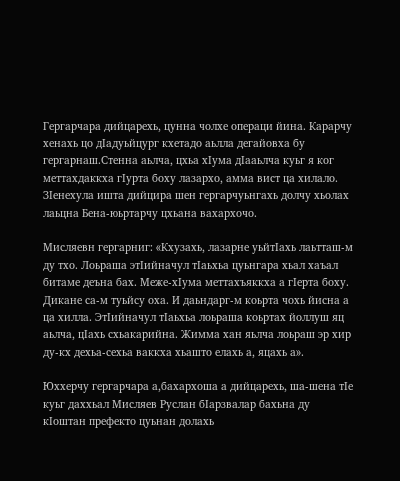Гергарчара дийцарехь, цунна чолхе операци йина. Карарчу хенахь цо дIадуьйцург кхетадо аьлла дегайовха бу гергарнаш.Стенна аьлча, цхьа хIума дIааьлча куьг я ког меттахдаккха гIурта боху лазархо, амма вист ца хилало. ЗIенехула ишта дийцира шен гергарчуьнгахь долчу хьолах лаьцна Бена-юьртарчу цхьана вахархочо.

Мисляевн гергарниг: «Кхузахь, лазарне уьйтIахь лаьтташ-м ду тхо. Лоьраша этIийначул тIаьхьа цуьнгара хьал хаъал битаме деъна бах. Меже-хIума меттахъяккха а гIерта боху. Дикане са-м туьйсу оха. И даьндарг-м коьрта чохь йисна а ца хилла. ЭтIийначул тIаьхьа лоьраша коьртах йоллуш яц аьлча, цIахь схьакарийна. Жимма хан яьлча лоьраш эр хир ду-кх дехьа-сехьа ваккха хьашто елахь а, яцахь а».

Юххерчу гергарчара а,бахархоша а дийцарехь, ша-шена тIе куьг даххьал Мисляев Руслан бIарзвалар бахьна ду кIоштан префекто цуьнан долахь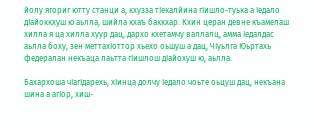йолу ягориг ютту станци а, кхузза тIекалйина гIишло-туька а Iедало дIайоккхуш ю аьлла, шийла кхаъ баккхар. Кхин церан девне къамелаш хилла я ца хилла хуур дац, дархо кхетамчу валлалц, амма Iедалдас аьлла боху, зен меттахIоттор хьехо оьшуш а дац, ЧIуьлга Юьртахь федералан некъаца лаьтта гIишлош дIайохуш ю, аьлла.

Бахархоша чIагIдарехь, хIинца долчу Iедало чоьте оьцуш дац, некъана шина а агIор, хиш-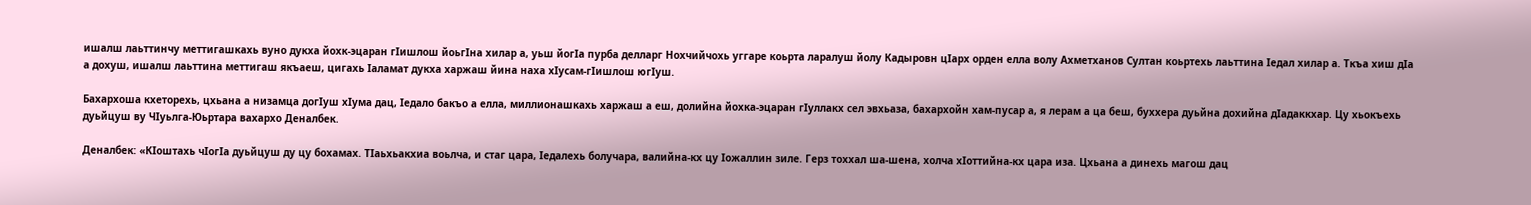ишалш лаьттинчу меттигашкахь вуно дукха йохк-эцаран гIишлош йоьгIна хилар а, уьш йогIа пурба делларг Нохчийчохь уггаре коьрта ларалуш йолу Кадыровн цIарх орден елла волу Ахметханов Султан коьртехь лаьттина Iедал хилар а. Ткъа хиш дIа а дохуш, ишалш лаьттина меттигаш якъаеш, цигахь Iаламат дукха харжаш йина наха хIусам-гIишлош югIуш.

Бахархоша кхеторехь, цхьана а низамца догIуш хIума дац, Iедало бакъо а елла, миллионашкахь харжаш а еш, долийна йохка-эцаран гIуллакх сел эвхьаза, бахархойн хам-пусар а, я лерам а ца беш, буххера дуьйна дохийна дIадаккхар. Цу хьокъехь дуьйцуш ву ЧIуьлга-Юьртара вахархо Деналбек.

Деналбек: «КIоштахь чIогIа дуьйцуш ду цу бохамах. ТIаьхьакхиа воьлча, и стаг цара, Iедалехь болучара, валийна-кх цу Iожаллин зиле. Герз тоххал ша-шена, холча хIоттийна-кх цара иза. Цхьана а динехь магош дац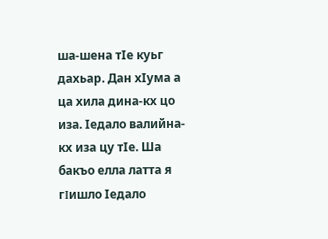ша-шена тIе куьг дахьар. Дан хIума а ца хила дина-кх цо иза. Iедало валийна-кх иза цу тIе. Ша бакъо елла латта я гΙишло Iедало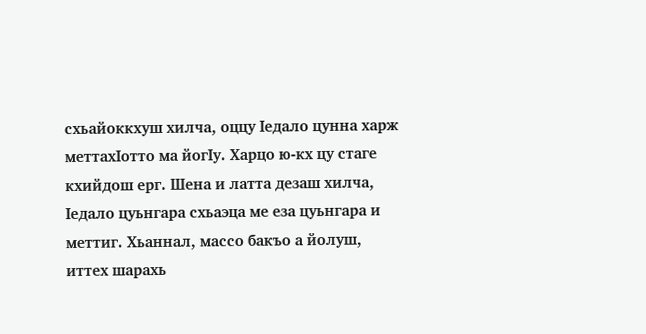схьайоккхуш хилча, оццу Iедало цунна харж меттахIотто ма йогIу. Харцо ю-кх цу стаге кхийдош ерг. Шена и латта дезаш хилча, Iедало цуьнгара схьаэца ме еза цуьнгара и меттиг. Хьаннал, массо бакъо а йолуш, иттех шарахь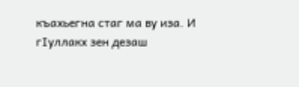къахьегна стаг ма ву иза. И гIуллакх зен дезаш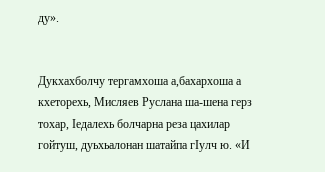ду».


Дукхахболчу тергамхоша а,бахархоша а кхеторехь, Мисляев Руслана ша-шена герз тохар, Iедалехь болчарна реза цахилар гойтуш, дуьхьалонан шатайпа гIулч ю. «И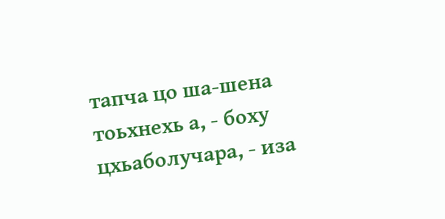тапча цо ша-шена тоьхнехь а, - боху цхьаболучара, - иза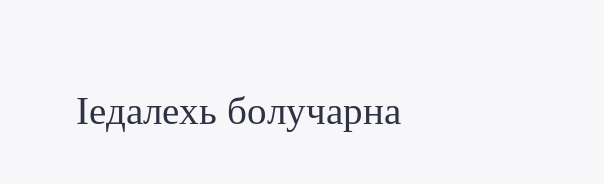Iедалехь болучарна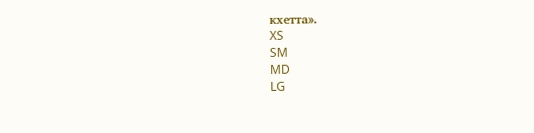кхетта».
XS
SM
MD
LG